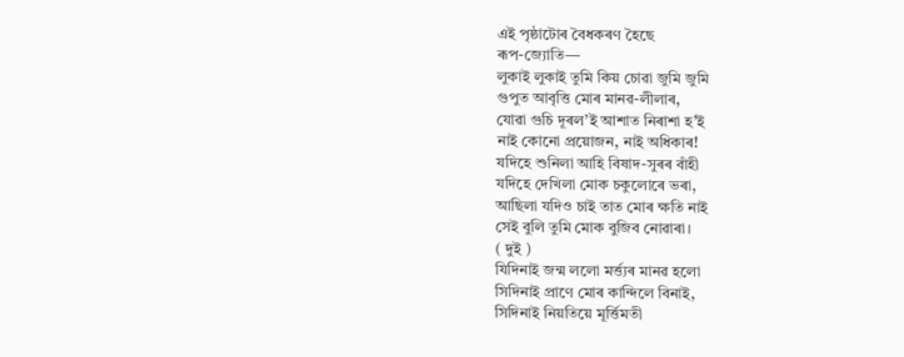এই পৃষ্ঠাটোৰ বৈধকৰণ হৈছে
ৰূপ-জ্যোতি—
লুকাই লুকাই তুমি কিয় চোৱা জুমি জুমি
গুপুত আবৃত্তি মোৰ মানৱ-লীলাৰ,
যোৱা গুচি দূৰল’ই আশাত নিৰাশা হ’ই
নাই কোনো প্ৰয়োজন, নাই অধিকাৰ!
যদিহে শুনিলা আহি বিষাদ-সুৰৰ বাঁহী
যদিহে দেখিলা মোক চকুলোৰে ভৰা,
আছিলা যদিও চাই তাত মোৰ ক্ষতি নাই
সেই বুলি তুমি মোক বুজিব নোৱাৰা।
( দুই )
যিদিনাই জন্ম ললো মৰ্ত্ত্যৰ মানৱ হলো
সিদিনাই প্ৰাণে মোৰ কান্দিলে বিনাই,
সিদিনাই নিয়তিয়ে মূৰ্ত্তিমতী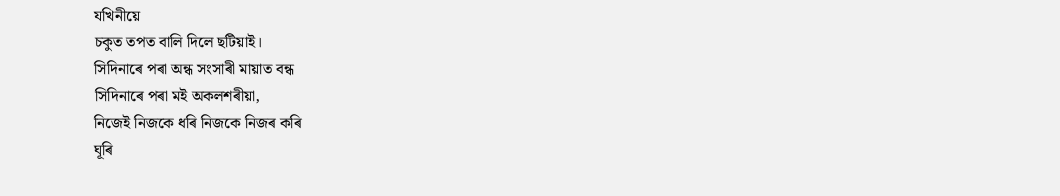যখিনীয়ে
চকুত তপত বালি দিলে ছটিয়াই।
সিদিনাৰে পৰা অন্ধ সংসাৰী মায়াত বন্ধ
সিদিনাৰে পৰা মই অকলশৰীয়া,
নিজেই নিজকে ধৰি নিজকে নিজৰ কৰি
ঘূৰি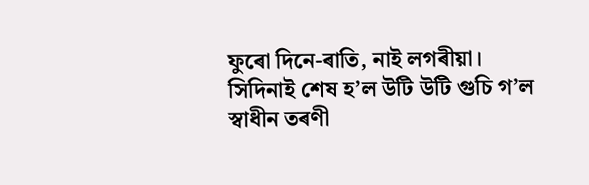ফুৰো দিনে-ৰাতি, নাই লগৰীয়া।
সিদিনাই শেষ হ’ল উটি উটি গুচি গ’ল
স্বাধীন তৰণী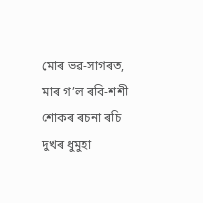মোৰ ভৱ-সাগৰত,
মাৰ গ’ল ৰবি-শশী শোকৰ ৰচনা ৰচি
দুখৰ ধুমুহা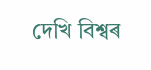দেখি বিশ্বৰ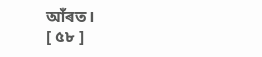আঁৰত।
[ ৫৮ ]